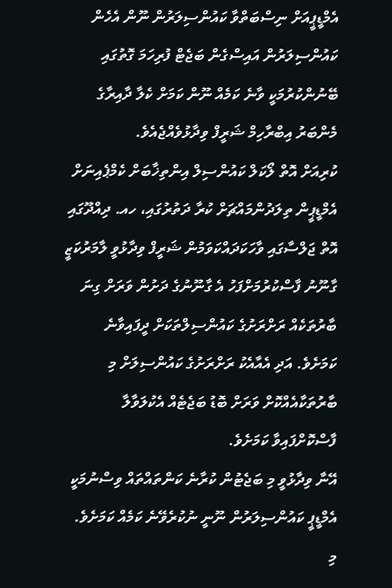އެމްޑީޕީއަށް ނިސްބަތްވާ ކައުންސިލަރުން ނޫން އެހެން ކައުންސިލަރުން އައިސްގެން ބަޖެޓް ފުރިހަމަ ގޮތުގައި ބޭނުންކުރުމަކީ ވާނެ ކަމެއް ނޫން ކަމަށް ކެލާ ދާއިރާގެ މެންބަރު އިބްރާހިމް ޝަރީފް ވިދާޅުވެއްޖެއެވެ.
ކުރިއަށް އޮތް ލޯކަލް ކައުންސިލް އިންތިޚާބަށް ކެމްޕެއިނަށް އެމްޑީޕީން ތިލަދުންމައްޗަށް ކުރާ ދަތުރުގައި، ހއ. ދިއްދޫގައި އޮތް ޖަލްސާގައި ވާހަކަދައްކަވަމުން ޝަރީފް ވިދާޅުވީ ލާމަރުކަޒީ ގާނޫނު ފާސްކުރުމަށްފަހު އެ ގާނޫނުގެ ދަށުން ވަރަށް ގިނަ ބާރުތަކެއް ރަށްރަށުގެ ކައުންސިލްތަކަށް ދީފައިވާނެ ކަމަށެވެ. އަދި އެއާއެކު ރަށްރަށުގެ ކައުންސިލަށް މި ބާރުތަކާއެއްކޮށް ވަރަށް ބޮޑު ބަޖެޓެއް އެކުލަވާލާ ފާސްކޮށްފައިވާ ކަމަށެވެ.
އޭނާ ވިދާޅުވީ މި ބަޖެޓުން ކުރާނެ ކަންތައްތައް ވިސްނުމަކީ އެމްޑީޕީ ކައުންސިލަރުން ނޫނީ ނުކުރެވޭނެ ކަމެއް ކަމަށެވެ.
މި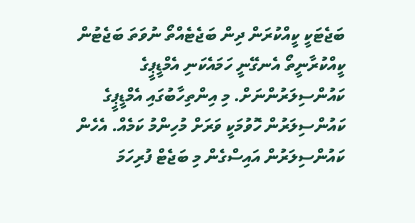ބަޖެޓަކީ ކީއްކުރަން ދިން ބަޖެޓެއްތޯ ނުވަތަ ބަޖެޓުން ކީއްކުރާނީތޯ އެނގޭނީ ހަމައެކަނި އެމްޑީޕީގެ ކައުންސިލަރުންނަށް. މި އިންތިހާބުގައި އެމްޑީޕީގެ ކައުންސިލަރުން ހޮވުމަކީ ވަރަށް މުހިންމު ކަމެއް. އެހެން ކައުންސިލަރުން އައިސްގެން މި ބަޖެޓް ފުރިހަމަ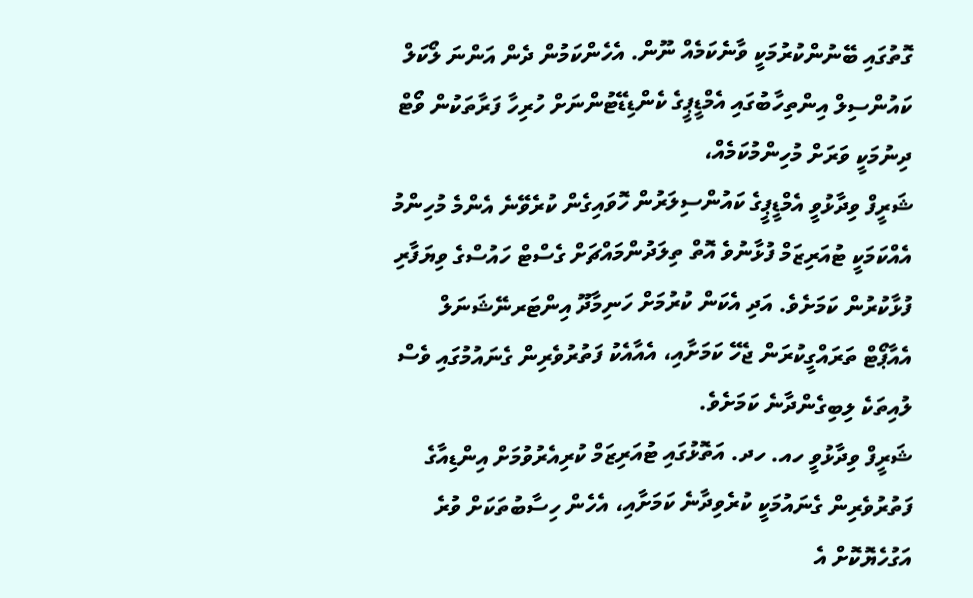ގޮތުގައި ބޭނުންކުރުމަކީ ވާނެކަމެއް ނޫން. އެހެންކަމުން ދެން އަންނަ ލޯކަލް ކައުންސިލް އިންތިހާބުގައި އެމްޑީޕީގެ ކެންޑިޑޭޓުންނަށް ހުރިހާ ފަރާތަކުން ވޯޓް ދިނުމަކީ ވަރަށް މުހިންމުކަމެއް،
ޝަރީފް ވިދާޅުވީ އެމްޑީޕީގެ ކައުންސިލަރުން ހޮވައިގެން ކުރެވޭނެ އެންމެ މުހިންމު އެއްކަމަކީ ޓުއަރިޒަމް ފުޅާނުވެ އޮތް ތިލަދުންމައްޗަށް ގެސްޓް ހައުސްގެ ވިޔަފާރި ފުޅާކުރުން ކަމަށެވެ. އަދި އެކަން ކުރުމަށް ހަނިމާދޫ އިންޓަރނޭޝަނަލް އެއާޕޯޓް ތަރައްގީކުރަން ޖެހޭ ކަމަށާއި، އެއާއެކު ފަތުރުވެރިން ގެނައުމުގައި ވެސް ލުއިތަކެ ލިބިގެންދާނެ ކަމަށެވެ.
ޝަރީފް ވިދާޅުވީ ހއ. ހދ. އަތޮޅުގައި ޓުއަރިޒަމް ކުރިއެރުވުމަށް އިންޑިއާގެ ފަތުރުވެރިން ގެނައުމަކީ ކުރެވިދާނެ ކަމަށާއި، އެހެން ހިސާބުތަކަށް ވުރެ އަގުހެޔޮކޮށް އެ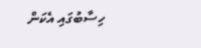ހިސާބުގައި އެކަން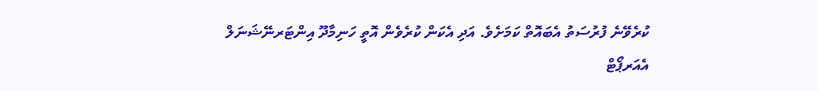ކުރެވޭނެ ފުރުސަތު އެބައޮތް ކަމަށެވެ. އަދި އެކަން ކުރެވެން އޮތީ ހަނިމާދޫ އިންޓަރނޭޝަނަލް އެއަރޕޯޓް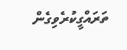ތަރައްގީކުރެވިގެން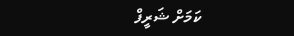ކަމަށް ޝަރީފް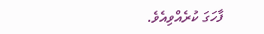ފާހަގަ ކުރެއްވިއެވެ.